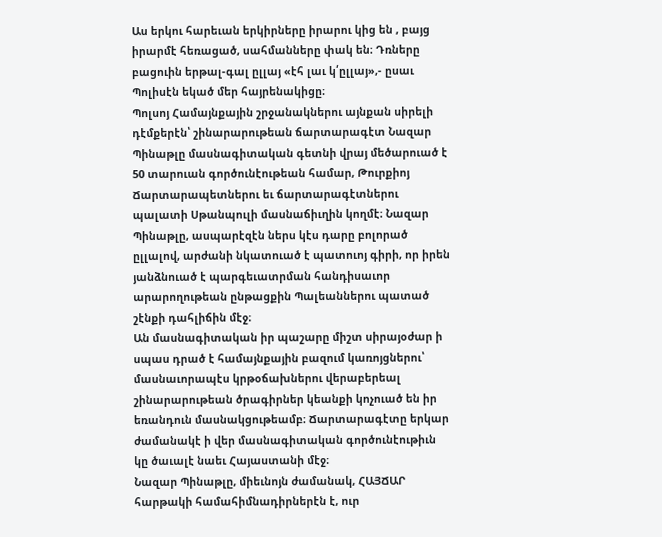Աս երկու հարեւան երկիրները իրարու կից են , բայց իրարմէ հեռացած, սահմանները փակ են։ Դռները բացուին երթալ-գալ ըլլայ «էհ լաւ կ՛ըլլայ»,- ըսաւ Պոլիսէն եկած մեր հայրենակիցը։
Պոլսոյ Համայնքային շրջանակներու այնքան սիրելի դէմքերէն՝ շինարարութեան ճարտարագէտ Նազար Պինաթլը մասնագիտական գետնի վրայ մեծարուած է 50 տարուան գործունէութեան համար, Թուրքիոյ Ճարտարապետներու եւ ճարտարագէտներու պալատի Սթանպուլի մասնաճիւղին կողմէ։ Նազար Պինաթլը, ասպարէզէն ներս կէս դարը բոլորած ըլլալով, արժանի նկատուած է պատուոյ գիրի, որ իրեն յանձնուած է պարգեւատրման հանդիսաւոր արարողութեան ընթացքին Պալեաններու պատած շէնքի դահլիճին մէջ։
Ան մասնագիտական իր պաշարը միշտ սիրայօժար ի սպաս դրած է համայնքային բազում կառոյցներու՝ մասնաւորապէս կրթօճախներու վերաբերեալ շինարարութեան ծրագիրներ կեանքի կոչուած են իր եռանդուն մասնակցութեամբ։ Ճարտարագէտը երկար ժամանակէ ի վեր մասնագիտական գործունէութիւն կը ծաւալէ նաեւ Հայաստանի մէջ։
Նազար Պինաթլը, միեւնոյն ժամանակ, ՀԱՅՃԱՐ հարթակի համահիմնադիրներէն է, ուր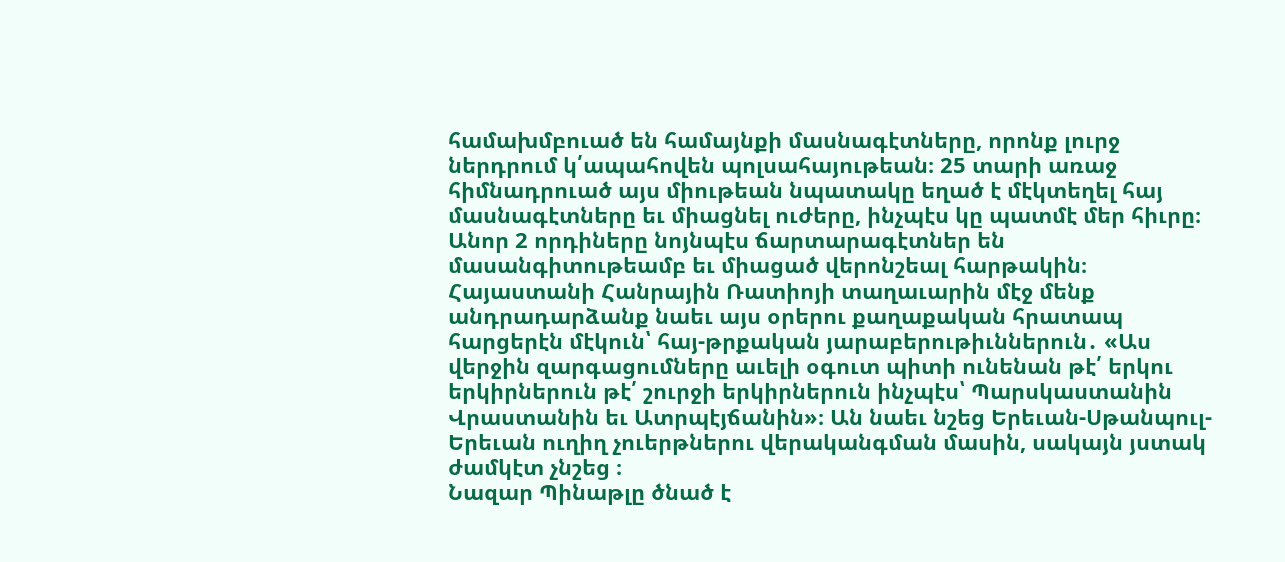համախմբուած են համայնքի մասնագէտները, որոնք լուրջ ներդրում կ՛ապահովեն պոլսահայութեան։ 25 տարի առաջ հիմնադրուած այս միութեան նպատակը եղած է մէկտեղել հայ մասնագէտները եւ միացնել ուժերը, ինչպէս կը պատմէ մեր հիւրը։ Անոր 2 որդիները նոյնպէս ճարտարագէտներ են մասանգիտութեամբ եւ միացած վերոնշեալ հարթակին։
Հայաստանի Հանրային Ռատիոյի տաղաւարին մէջ մենք անդրադարձանք նաեւ այս օրերու քաղաքական հրատապ հարցերէն մէկուն՝ հայ-թրքական յարաբերութիւններուն․ «Աս վերջին զարգացումները աւելի օգուտ պիտի ունենան թէ՛ երկու երկիրներուն թէ՛ շուրջի երկիրներուն ինչպէս՝ Պարսկաստանին Վրաստանին եւ Ատրպէյճանին»։ Ան նաեւ նշեց Երեւան-Սթանպուլ-Երեւան ուղիղ չուերթներու վերականգման մասին, սակայն յստակ ժամկէտ չնշեց ։
Նազար Պինաթլը ծնած է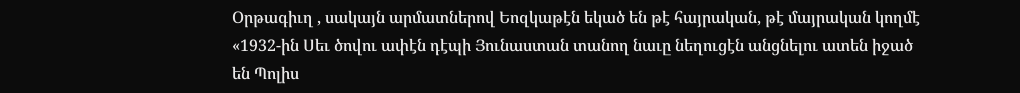Օրթագիւղ , սակայն արմատներով Եոզկաթէն եկած են թէ հայրական, թէ մայրական կողմէ «1932-ին Սեւ ծովու ափէն դէպի Յունաստան տանող նաւը նեղուցէն անցնելու ատեն իջած են Պոլիս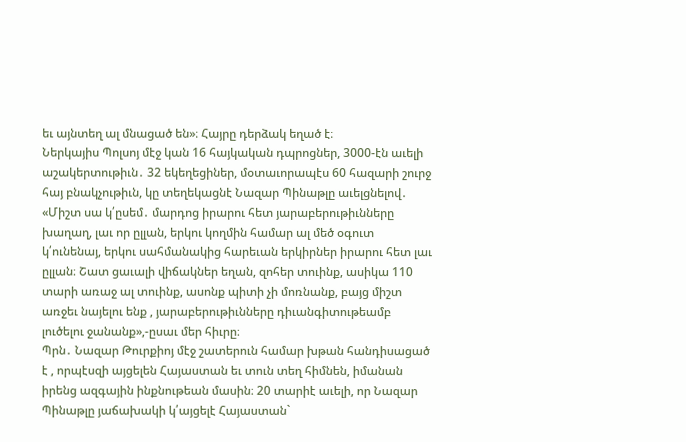եւ այնտեղ ալ մնացած են»։ Հայրը դերձակ եղած է։
Ներկայիս Պոլսոյ մէջ կան 16 հայկական դպրոցներ, 3000-էն աւելի աշակերտութիւն․ 32 եկեղեցիներ, մօտաւորապէս 60 հազարի շուրջ հայ բնակչութիւն, կը տեղեկացնէ Նազար Պինաթլը աւելցնելով․ «Միշտ սա կ՛ըսեմ․ մարդոց իրարու հետ յարաբերութիւնները խաղաղ, լաւ որ ըլլան, երկու կողմին համար ալ մեծ օգուտ կ՛ունենայ, երկու սահմանակից հարեւան երկիրներ իրարու հետ լաւ ըլլան։ Շատ ցաւալի վիճակներ եղան, զոհեր տուինք, ասիկա 110 տարի առաջ ալ տուինք, ասոնք պիտի չի մոռնանք, բայց միշտ առջեւ նայելու ենք , յարաբերութիւնները դիւանգիտութեամբ լուծելու ջանանք»,-ըսաւ մեր հիւրը։
Պրն․ Նազար Թուրքիոյ մէջ շատերուն համար խթան հանդիսացած է , որպէսզի այցելեն Հայաստան եւ տուն տեղ հիմնեն, իմանան իրենց ազգային ինքնութեան մասին։ 20 տարիէ աւելի, որ Նազար Պինաթլը յաճախակի կ՛այցելէ Հայաստան`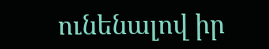ունենալով իր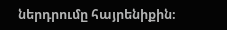ներդրումը հայրենիքին։